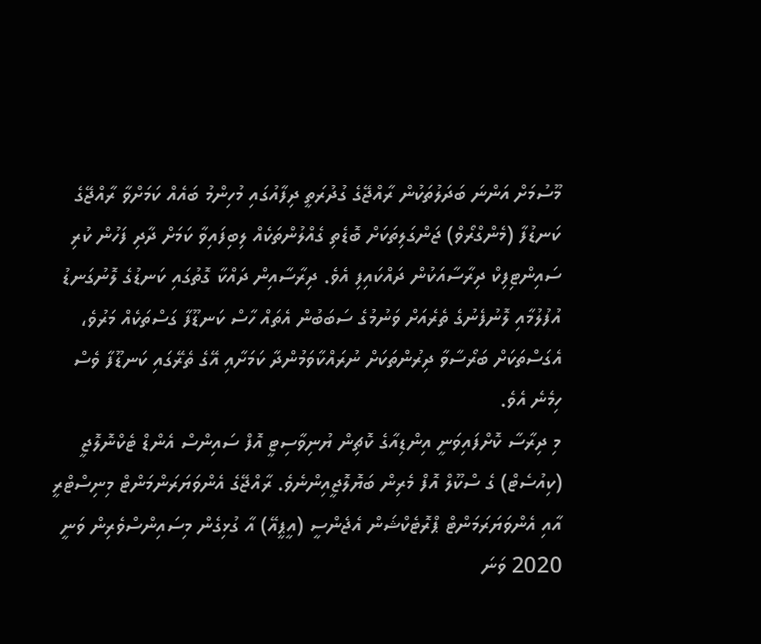މޫސުމަށް އަންނަ ބަދަލުތަކުން ރާއްޖޭގެ ގުދުރަތީ ދިފާއުގައި މުހިންމު ބައެއް ކަމަށްވާ ރާއްޖޭގެ ކަނޑުފާ (މެންގްރޯވް) ޖަންގަލިތަކަށް ބޮޑެތި ގެއްލުންތަކެއް ލިބިފައިވާ ކަމަށް ދާދި ފަހުން ކުރި ސައިންޓިފިކް ދިރާސާއަކުން ދައްކައިފި އެވެ. ދިރާސާއިން ދައްކާ ގޮތުގައި ކަނޑުގެ ލޮނުގަނޑު އުފުލުމާއި ލޮނުފެނުގެ ތެރެއަށް ވަނުމުގެ ސަބަބުން އެތައް ހާސް ކަނޑޫފާ ގަސްތަކެއް މަރުވެ، އެގަސްތަކަށް ބަރޯސާވާ ދިރުންތަކަށް ނުރައްކާވަމުންދާ ކަމަށާއި އޭގެ ތެރޭގައި ކަނޑޫފާ ވެސް ހިމެނެ އެވެ.
މި ދިރާސާ ކޮށްފައިވަނީ އިންޑިއާގެ ކޮޗިން ޔުނިވާސިޓީ އޮފް ސައިންސް އެންޑް ޓެކްނޮލޮޖީ (ކިއުސެޓް) ގެ ސްކޫލް އޮފް މެރިން ބަޔޮލޮޖީއިންނެވެ. ރާއްޖޭގެ އެންވަޔަރަންމަންޓް މިނިސްޓްރީ އާއި އެންވަޔަރަމަންޓް ޕްރޮޓެކްޝަން އެޖެންސީ (އީޕީއޭ) އާ ގުޅިގެން މިސައިންސްވެރިން ވަނީ 2020 ވަނަ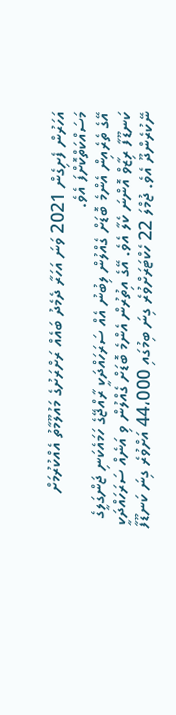އަހަރުން ފެށިގެން 2021 ވަނަ އަހަރާ ދެމެދު ބައެއް ރަށްރަށުގެ މައުލޫމާތު އެއްކުރުމަށް މަސައްކަތްކޮށްފަ އެވެ.
އޭގެ ތެރެއިން އެންމެ ބޮޑަށް ގެއްލުން ލިބުނު އެއް ސަރަހައްދަކީ ރާއްޖޭގެ ހަމައެކަނި ޖަންގަލީގެ ކަނޑޫފާ ރިޒާވް އޮންނަ ކެލާ އެވެ. އޭގެ އިތުރުން އެންމެ ބޮޑަށް ގެއްލުން ވި އަނެއް ސަރަހައްދަކީ ނޭކުރެންދޫ އެވެ. ޖުމްލަ 22 ހެކްޓަރަށްވުރެ ގިނަ ބިމުގައި 44،000 އަށްވުރެ ގިނަ ކަނޑޫފާ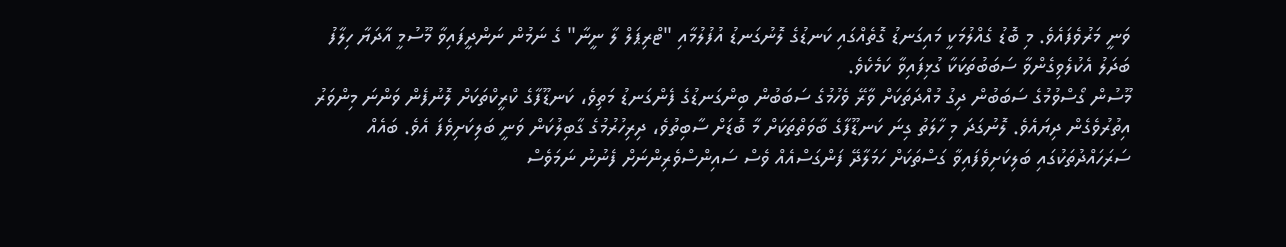ވަނީ މަރުވެފައެވެ. މި ބޮޑު ގެއްލުމަކީ މައިގަނޑު ގޮތެއްގައި ކަނޑުގެ ލޮނުގަނޑު އުފުލުމާއި "ޓްރިޕަލް ލާ ނީނާ" ގެ ނަމުން ނަންދީފައިވާ މޫސުމީ އާދަޔާ ހިލާފު ބަދަލު އެކުލެވިގެންވާ ސަބަބުތަކަކާ ގުޅިފައިވާ ކަމެކެވެ.
މޫސުން ގޯސްވުމުގެ ސަބަބުން ދިގު މުއްދަތަކަށް ވާރޭ ވެހުމުގެ ސަބަބުން ބިންގަނޑުގެ ފެންގަނޑު މަތިވެ، ކަނޑޫފާގެ ކްރީކްތަކަށް ލޮނުފެން ވަންނަ މިންވަރު އިތުރުވެގެން ދިޔައެވެ. ލޮނުގަދަ މި ހާލަތު ގިނަ ކަނޑޫފާގެ ބާވަތްތަކަށް މާ ބޮޑަށް ސާބިތުވެ، ދިރިހުރުމުގެ ގާބިލުކަން ވަނީ ބަލިކަށިވެފަ އެވެ. ބައެއް ސަރަހައްދުތަކުގައި ބަލިކަށިވެފައިވާ ގަސްތަކަށް ހަމަލާދޭ ފަންގަސްއެއް ވެސް ސައިންސްވެރިންނަށް ފެނުނު ނަމަވެސް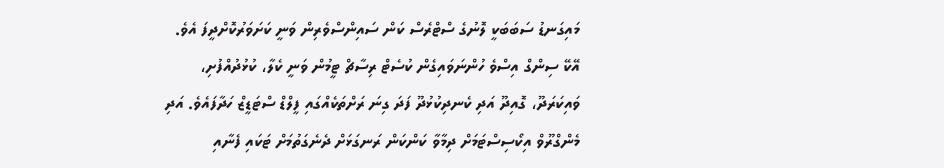މައިގަނޑު ސަބަބަކީ ލޮނުގެ ސްޓްރެސް ކަން ސައިންސްވެރިން ވަނީ ކަށަވަރުކޮށްދީފަ އެވެ.
އޭކޭ ސިންގް އިސްވެ ހުންނަވައިގެން ކުސެޓް ރިސާޗް ޓީމުން ވަނީ ކެލާ، ކުޅުދުއްފުށި، ވައިކަރަދޫ، ގޮއިދޫ އަދި ކެނދިކުޅުދޫ ފަދަ ގިނަ ރަށްތަކެއްގައި ފީލްޑް ސްޓަޑީޒް ހަދާފައެވެ. އަދި މެންގްރޫވް އިކޯސިސްޓަމަށް ދިމާވާ ކަންކަން ރަނގަޅަށް ދެނެގަތުމަށް ޓަކައި ފެނާއި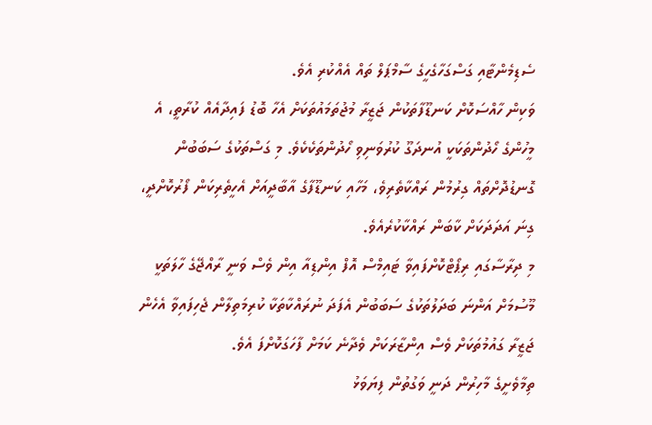ސެޑިމެންޓާއި ގަސްގަހާގެހީގެ ސާމްޕަލް ތައް އެއްކުރި އެވެ.
ވަކިން ހާއްސަކޮށް ކަނޑޫފާތަކުން ޖަޒީރާ މުޖުތަމައުތަކަށް އެހާ ބޮޑު ފައިދާއެއް ކުރާތީ، އެ މީހުންގެ ހޯދުންތަކަކީ އުނދަގޫ ކުރުވަނިވި ހޯދުންތަކެކެވެ. މި ގަސްތަކުގެ ސަބަބުން ގޮނޑުދޮށްތައް ގިރުމުން ރައްކާތެރިވެ، މަހާއި ކަނޑޫފާގެ އާބާދީއަށް އެހީތެރިކަން ފޯރުކޮށްދީ، ގިނަ އަދަދަކަށް ކާބަން ރައްކާކުރެއެވެ.
މި ދިރާސާގައި ރިޕޯޓްކޮށްފައިވާ ޓައިމްސް އޮފް އިންޑިއާ އިން ވެސް ވަނީ ރާއްޖޭގެ ހާލަތަކީ މޫސުމަށް އަންނަ ބަދަލުތަކުގެ ސަބަބުން އެފަދަ ނުރައްކާތަކާ ކުރިމަތިލާން ޖެހިފައިވާ އެހެން ޖަޒީރާ ގައުމުތަކަށް ވެސް އިންޒާރަކަށް ވެދާނެ ކަމަށް ފާހަގަކޮށްފަ އެވެ.
ތިމާވެށީގެ މާހިރުން ދަނީ ވަގުތުން ފިޔަވަޅު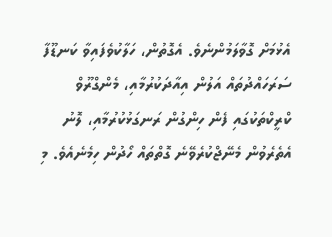އެޅުމަށް ގޮވާލަމުންނެވެ. އެގޮތުން، ހަލާކުވެފައިވާ ކަނޑޫފާ ސަރަހައްދުތައް އަލުން އިއާދަކުރުމާއި، މެންގްރޫވް ކްރީކްތަކުގައި ފެން ހިންގުން ރަނގަޅުކުރުމާއި، ލޮނު އެތެރެވުން މެނޭޖްކުރެވޭނެ ގޮތްތައް ހޯދުން ހިމެނެއެވެ. މި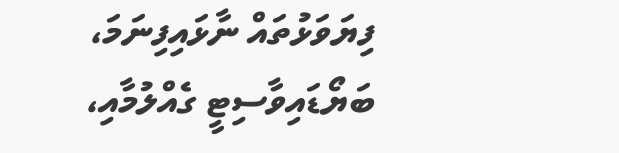ފިޔަވަޅުތައް ނާޅައިފިނަމަ، ބަޔޯޑައިވާސިޓީ ގެއްލުމާއި،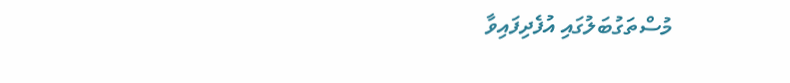މުސްތަގުބަލުގައި އުފެދިފައިވާ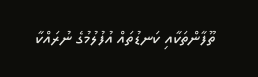ތޫފާންތަކާއި ކަނޑުތައް އުފުލުމުގެ ނުރައްކާ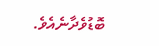ބޮޑުވެދާނެއެވެ.